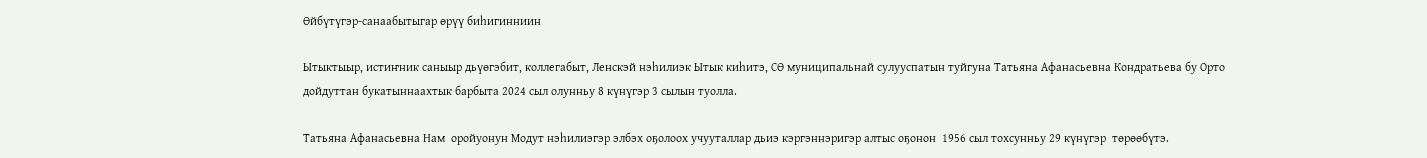Өйбүтүгэр-санаабытыгар өрүү биһигинниин

Ытыктыыр, истиҥник саныыр дьүөгэбит, коллегабыт, Ленскэй нэһилиэк Ытык киһитэ, СӨ муниципальнай сулууспатын туйгуна Татьяна Афанасьевна Кондратьева бу Орто дойдуттан букатыннаахтык барбыта 2024 сыл олунньу 8 күнүгэр 3 сылын туолла.

Татьяна Афанасьевна Нам  оройуонун Модут нэһилиэгэр элбэх оҕолоох учууталлар дьиэ кэргэннэригэр алтыс оҕонон  1956 сыл тохсунньу 29 күнүгэр  төрөөбүтэ.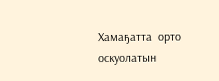Хамаҕатта  орто оскуолатын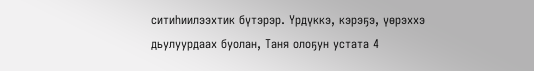ситиһиилээхтик бүтэрэр. Үрдүккэ, кэрэҕэ, үөрэххэ дьулуурдаах буолан, Таня олоҕун устата 4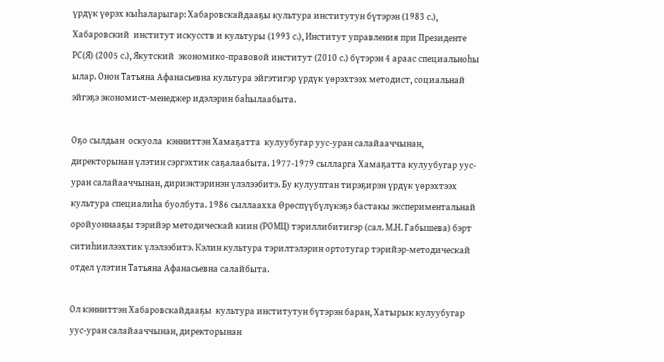үрдүк үөрэх кыһаларыгар: Хабаровскайдааҕы культура институтун бүтэрэн (1983 с.),  Хабаровский  институт искусств и культуры (1993 с.), Институт управления при Президенте РС(Я) (2005 с.), Якутский  экономико-правовой институт (2010 с.) бүтэрэн 4 араас специальноһы ылар. Онон Татьяна Афанасьевна культура эйгэтигэр үрдүк үөрэхтээх методист, социальнай эйгэҕэ экономист-менеджер идэлэрин баһылаабыта.

Оҕо сылдьан  оскуола  кэнниттэн Хамаҕатта  кулуубугар уус-уран салайааччынан, директорынан үлэтин сэргэхтик саҕалаабыта. 1977-1979 сылларга Хамаҕатта кулуубугар уус-уран салайааччынан, дириэктэринэн үлэлээбитэ. Бу кулууптан тирэҕирэн үрдүк үөрэхтээх культура специалиһа буолбута. 1986 сыллаахха Өрөспүүбүлүкэҕэ бастакы экспериментальнай оройуоннааҕы тэрийэр методическай киин (РОМЦ) тэриллибитигэр (сал. М.Н. Габышева) бэрт ситиһиилээхтик үлэлээбитэ. Кэлин культура тэрилтэлэрин ортотугар тэрийэр-методическай отдел үлэтин Татьяна Афанасьевна салайбыта.

Ол кэнниттэн Хабаровскайдааҕы  культура институтун бүтэрэн баран, Хатырык кулуубугар уус-уран салайааччынан, директорынан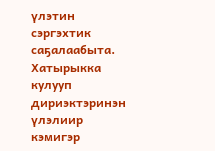үлэтин сэргэхтик саҕалаабыта. Хатырыкка кулууп дириэктэринэн үлэлиир кэмигэр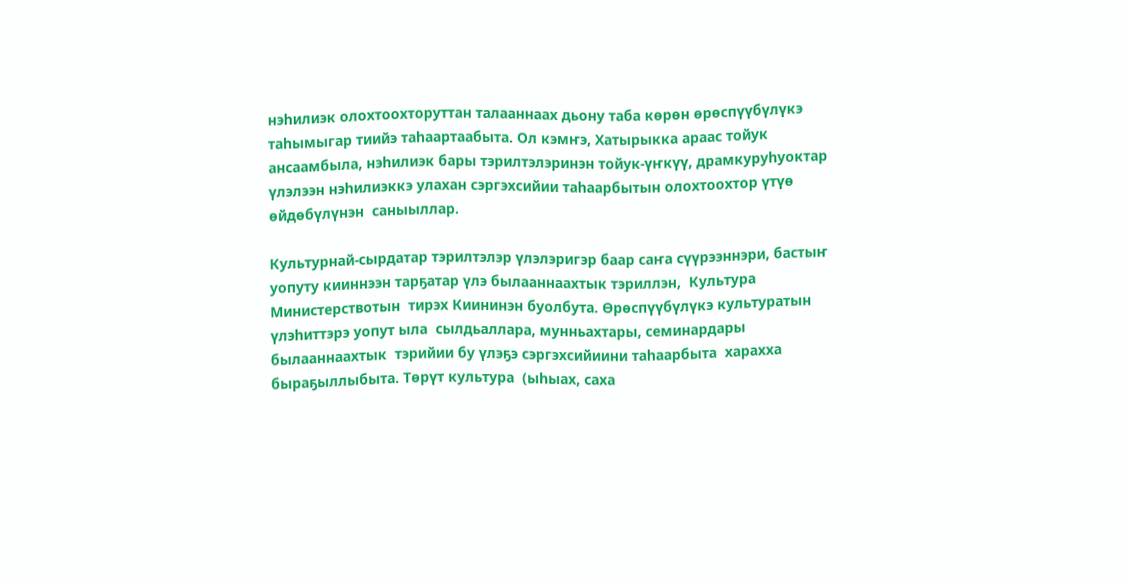нэһилиэк олохтоохторуттан талааннаах дьону таба көрөн өрөспүүбүлүкэ таһымыгар тиийэ таһаартаабыта. Ол кэмҥэ, Хатырыкка араас тойук ансаамбыла, нэһилиэк бары тэрилтэлэринэн тойук-үҥкүү, драмкуруһуоктар үлэлээн нэһилиэккэ улахан сэргэхсийии таһаарбытын олохтоохтор үтүө өйдөбүлүнэн  саныыллар.

Культурнай-сырдатар тэрилтэлэр үлэлэригэр баар саҥа сүүрээннэри, бастыҥ уопуту кииннээн тарҕатар үлэ былааннаахтык тэриллэн,  Культура Министерствотын  тирэх Киининэн буолбута. Өрөспүүбүлүкэ культуратын үлэһиттэрэ уопут ыла  сылдьаллара, мунньахтары, семинардары былааннаахтык  тэрийии бу үлэҕэ сэргэхсийиини таһаарбыта  харахха быраҕыллыбыта. Төрүт культура  (ыһыах, саха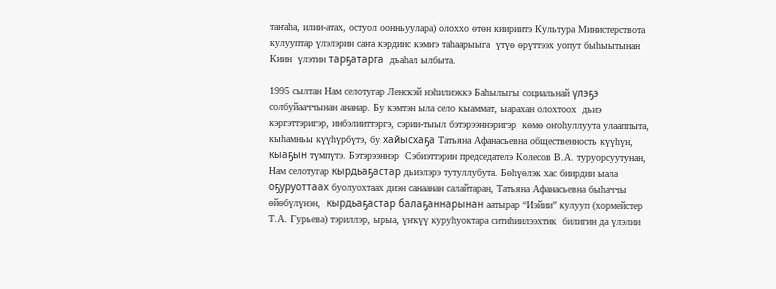таҥаһа, илии-атах, остуол оонньуулара) олоххо өтөн киириитэ Культура Министерствота   кулууптар үлэлэрин саҥа кэрдиис кэмҥэ таһаарыыга  үтүө өрүттээх уопут быһыытынан  Киин  үлэтин тарҕатарга  дьаһал ылбыта.

1995 сылтан Нам селотугар Ленскэй нэһилиэккэ Баһылыгы социальнай үлэҕэ солбуйааччынан ананар. Бу кэмтэн ыла село кыаммат, ыарахан олохтоох  дьиэ кэргэттэригэр, инбэлииттэргэ, сэрии-тыыл бэтэрээннэригэр  көмө оҥоһуллуута улааппыта, кыһамньы күүһүрбүтэ, бу хайысхаҕа Татьяна Афанасьевна общественность күүһүн, кыаҕын түмпүтэ. Бэтэрээннэр  Сэбиэттэрин председателэ Колесов В.А. туруорсуутунан, Нам селотугар кырдьаҕастар дьиэлэрэ тутуллубута. Бөһүөлэк хас биирдии ыала оҕуруоттаах буолуохтаах диэн санаанан салайтаран, Татьяна Афанасьевна быһаччы өйөбүлүнэн,  кырдьаҕастар балаҕаннарынан аатырар “Иэйии” кулууп (хормейстер Т.А. Гурьева) тэриллэр, ырыа, үҥкүү куруһуоктара ситиһиилээхтик  билигин да үлэлии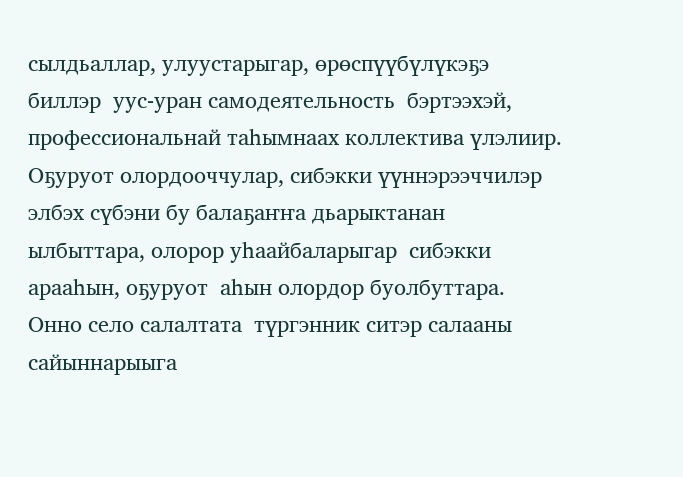сылдьаллар, улуустарыгар, өрөспүүбүлүкэҕэ биллэр  уус-уран самодеятельность  бэртээхэй, профессиональнай таһымнаах коллектива үлэлиир. Оҕуруот олордооччулар, сибэкки үүннэрээччилэр элбэх сүбэни бу балаҕаҥҥа дьарыктанан  ылбыттара, олорор уһаайбаларыгар  сибэкки арааһын, оҕуруот  аһын олордор буолбуттара. Онно село салалтата  түргэнник ситэр салааны сайыннарыыга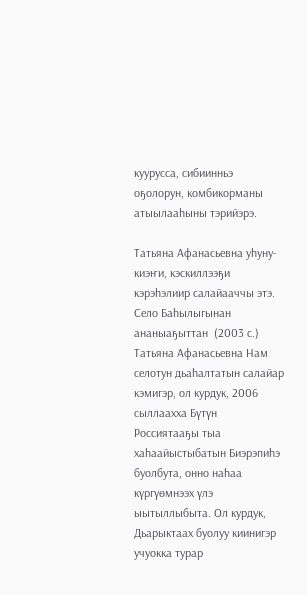куурусса, сибиинньэ оҕолорун, комбикорманы атыылааһыны тэрийэрэ.

Татьяна Афанасьевна уһуну-киэҥи, кэскиллээҕи кэрэһэлиир салайааччы этэ. Село Баһылыгынан ананыаҕыттан  (2003 с.)  Татьяна Афанасьевна Нам селотун дьаһалтатын салайар кэмигэр, ол курдук, 2006 сыллаахха Бүтүн Россиятааҕы тыа хаһаайыстыбатын Биэрэпиһэ буолбута, онно наһаа күргүөмнээх үлэ ыытыллыбыта. Ол курдук, Дьарыктаах буолуу киинигэр учуокка турар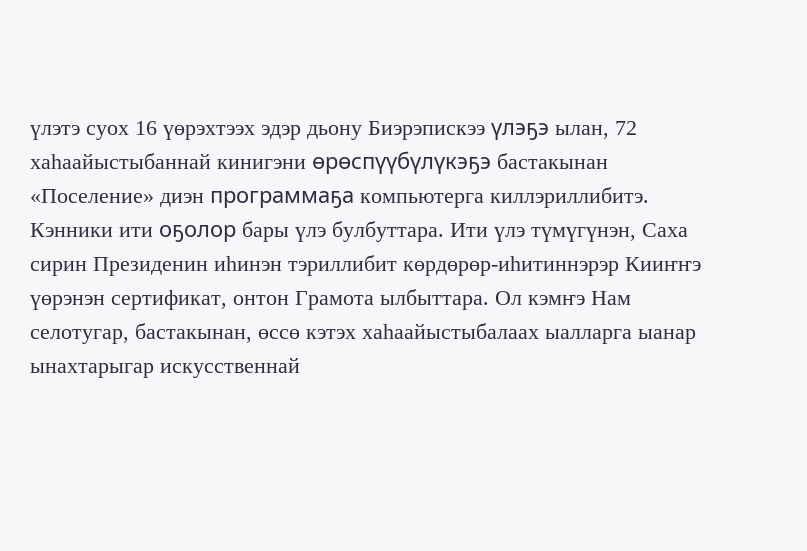үлэтэ суох 16 үөрэхтээх эдэр дьону Биэрэпискээ үлэҕэ ылан, 72 хаһаайыстыбаннай кинигэни өрөспүүбүлүкэҕэ бастакынан «Поселение» диэн программаҕа компьютерга киллэриллибитэ. Кэнники ити оҕолор бары үлэ булбуттара. Ити үлэ түмүгүнэн, Саха сирин Президенин иһинэн тэриллибит көрдөрөр-иһитиннэрэр Кииҥҥэ үөрэнэн сертификат, онтон Грамота ылбыттара. Ол кэмҥэ Нам селотугар, бастакынан, өссө кэтэх хаһаайыстыбалаах ыалларга ыанар ынахтарыгар искусственнай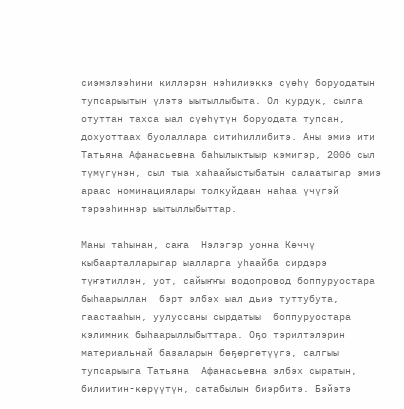сиэмэлээһини киллэрэн нэһилиэккэ сүөһү боруодатын тупсарыытын үлэтэ ыытыллыбыта. Ол курдук, сылга отуттан тахса ыал сүөһүтүн боруодата тупсан, дохуоттаах буолаллара ситиһиллибитэ. Аны эмиэ ити Татьяна Афанасьевна баһылыктыыр кэмигэр, 2006 сыл түмүгүнэн, сыл тыа хаһаайыстыбатын салаатыгар эмиэ араас номинациялары толкуйдаан наһаа үчүгэй тэрээһиннэр ыытыллыбыттар.

Маны таһынан, саҥа  Нэлэгэр уонна Көччү кыбаарталларыгар ыалларга уһаайба сирдэрэ түҥэтиллэн, уот, сайыҥҥы водопровод боппуруостара быһаарыллан  бэрт элбэх ыал дьиэ туттубута,  гаастааһын, уулуссаны сырдатыы  боппуруостара кэлимник быһаарыллыбыттара. Оҕо тэрилтэлэрин материальнай базаларын бөҕөргөтүүгэ, салгыы тупсарыыга Татьяна  Афанасьевна элбэх сыратын, билиитин-көрүүтүн, сатабылын биэрбитэ. Бэйэтэ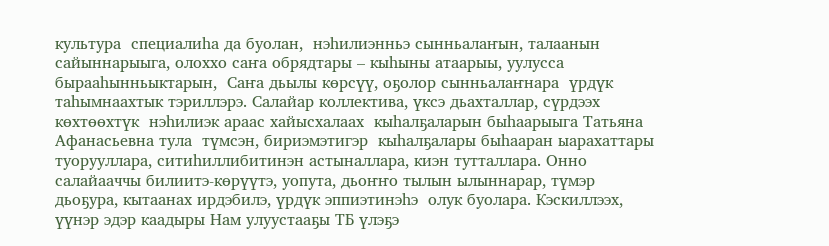культура  специалиһа да буолан,  нэһилиэнньэ сынньалаҥын, талаанын сайыннарыыга, олоххо саҥа обрядтары – кыһыны атаарыы, уулусса бырааһынньыктарын,  Саҥа дьылы көрсүү, оҕолор сынньалаҥнара  үрдүк таһымнаахтык тэриллэрэ. Салайар коллектива, үксэ дьахталлар, сүрдээх көхтөөхтүк  нэһилиэк араас хайысхалаах  кыһалҕаларын быһаарыыга Татьяна Афанасьевна тула  түмсэн, бириэмэтигэр  кыһалҕалары быһааран ыарахаттары туорууллара, ситиһиллибитинэн астыналлара, киэн тутталлара. Онно салайааччы билиитэ-көрүүтэ, уопута, дьоҥҥо тылын ылыннарар, түмэр  дьоҕура, кытаанах ирдэбилэ, үрдүк эппиэтинэһэ  олук буолара. Кэскиллээх, үүнэр эдэр каадыры Нам улуустааҕы ТБ үлэҕэ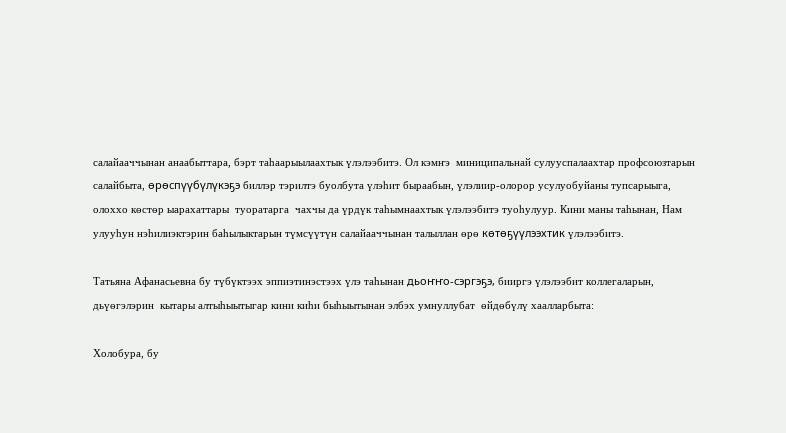салайааччынан анаабыттара, бэрт таһаарыылаахтык үлэлээбитэ. Ол кэмҥэ  миниципальнай сулууспалаахтар профсоюзтарын салайбыта, өрөспүүбүлүкэҕэ биллэр тэрилтэ буолбута үлэһит быраабын, үлэлиир-олорор усулуобуйаны тупсарыыга,  олоххо көстөр ыарахаттары  туоратарга  чахчы да үрдүк таһымнаахтык үлэлээбитэ туоһулуур. Кини маны таһынан, Нам улууһун нэһилиэктэрин баһылыктарын түмсүүтүн салайааччынан талыллан өрө көтөҕүүлээхтик үлэлээбитэ.

Татьяна Афанасьевна бу түбүктээх эппиэтинэстээх үлэ таһынан дьоҥҥо-сэргэҕэ, бииргэ үлэлээбит коллегаларын, дьүөгэлэрин  кытары алтыһыытыгар кини киһи быһыытынан элбэх умнуллубат  өйдөбүлү хаалларбыта:

Холобура, бу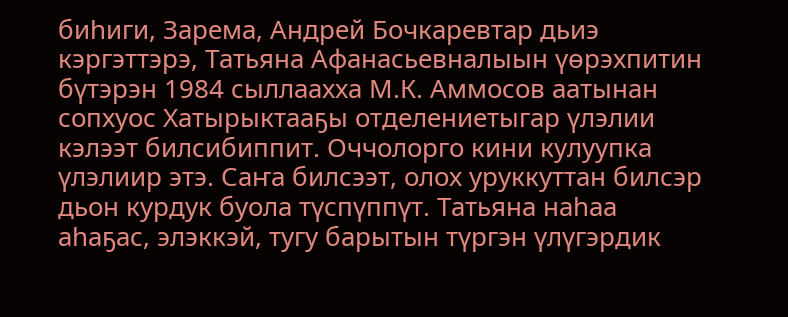биһиги, Зарема, Андрей Бочкаревтар дьиэ кэргэттэрэ, Татьяна Афанасьевналыын үөрэхпитин бүтэрэн 1984 сыллаахха М.К. Аммосов аатынан сопхуос Хатырыктааҕы отделениетыгар үлэлии кэлээт билсибиппит. Оччолорго кини кулуупка үлэлиир этэ. Саҥа билсээт, олох уруккуттан билсэр дьон курдук буола түспүппүт. Татьяна наһаа аһаҕас, элэккэй, тугу барытын түргэн үлүгэрдик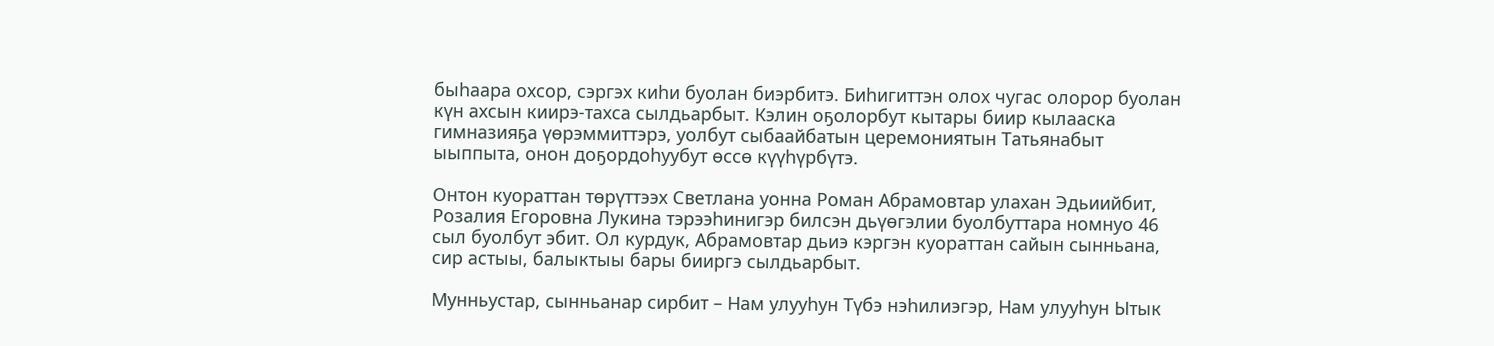быһаара охсор, сэргэх киһи буолан биэрбитэ. Биһигиттэн олох чугас олорор буолан күн ахсын киирэ-тахса сылдьарбыт. Кэлин оҕолорбут кытары биир кылааска гимназияҕа үөрэммиттэрэ, уолбут сыбаайбатын церемониятын Татьянабыт ыыппыта, онон доҕордоһуубут өссө күүһүрбүтэ.

Онтон куораттан төрүттээх Светлана уонна Роман Абрамовтар улахан Эдьиийбит, Розалия Егоровна Лукина тэрээһинигэр билсэн дьүөгэлии буолбуттара номнуо 46 сыл буолбут эбит. Ол курдук, Абрамовтар дьиэ кэргэн куораттан сайын сынньана, сир астыы, балыктыы бары бииргэ сылдьарбыт.

Мунньустар, сынньанар сирбит – Нам улууһун Түбэ нэһилиэгэр, Нам улууһун Ытык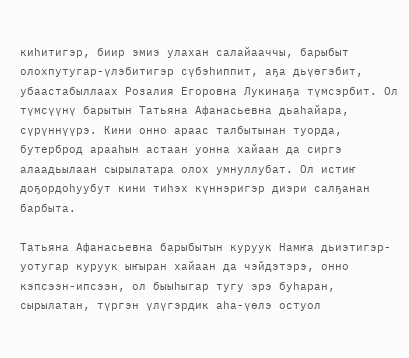киһитигэр, биир эмиэ улахан салайааччы, барыбыт олохпутугар-үлэбитигэр сүбэһиппит, аҕа дьүөгэбит, убаастабыллаах Розалия Егоровна Лукинаҕа түмсэрбит. Ол түмсүүнү барытын Татьяна Афанасьевна дьаһайара, сүрүннүүрэ. Кини онно араас талбытынан туорда, бутерброд арааһын астаан уонна хайаан да сиргэ алаадьылаан сырылатара олох умнуллубат. Ол истиҥ доҕордоһуубут кини тиһэх күннэригэр диэри салҕанан барбыта.

Татьяна Афанасьевна барыбытын куруук Намҥа дьиэтигэр-уотугар куруук ыҥыран хайаан да чэйдэтэрэ, онно кэпсээн-ипсээн, ол быыһыгар тугу эрэ буһаран, сырылатан, түргэн үлүгэрдик аһа-үөлэ остуол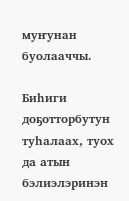муҥунан буолааччы.

Биһиги доҕотторбутун туһалаах, туох да атын бэлиэлэринэн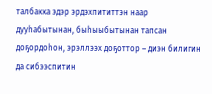талбакка эдэр эрдэхпититтэн наар дууһабытынан, быһыыбытынан тапсан доҕордоһон, эрэллээх доҕоттор – диэн билигин да сибээспитин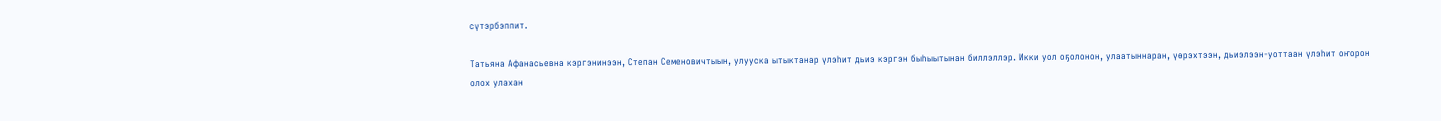сүтэрбэппит.

Татьяна Афанасьевна кэргэнинээн, Степан Семеновичтыын, улууска ытыктанар үлэһит дьиэ кэргэн быһыытынан биллэллэр. Икки уол оҕолонон, улаатыннаран, үөрэхтээн, дьиэлээн-уоттаан үлэһит оҥорон олох улахан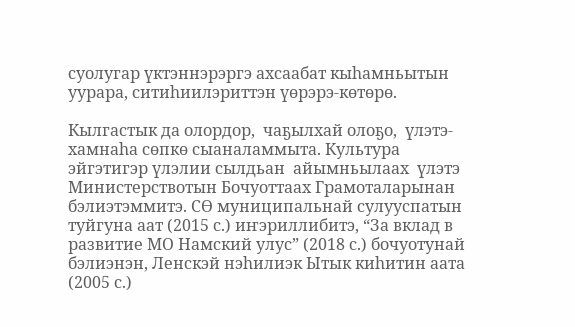суолугар үктэннэрэргэ ахсаабат кыһамньытын уурара, ситиһиилэриттэн үөрэрэ-көтөрө.

Кылгастык да олордор,  чаҕылхай олоҕо,  үлэтэ-хамнаһа сөпкө сыаналаммыта. Культура эйгэтигэр үлэлии сылдьан  айымньылаах  үлэтэ Министерствотын Бочуоттаах Грамоталарынан бэлиэтэммитэ. СӨ муниципальнай сулууспатын туйгуна аат (2015 с.) иҥэриллибитэ, “За вклад в развитие МО Намский улус” (2018 с.) бочуотунай бэлиэнэн, Ленскэй нэһилиэк Ытык киһитин аата (2005 с.)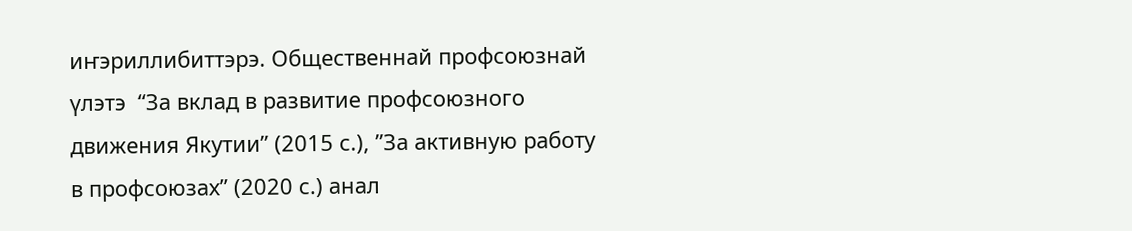иҥэриллибиттэрэ. Общественнай профсоюзнай үлэтэ  “За вклад в развитие профсоюзного движения Якутии” (2015 с.), ”За активную работу в профсоюзах” (2020 с.) анал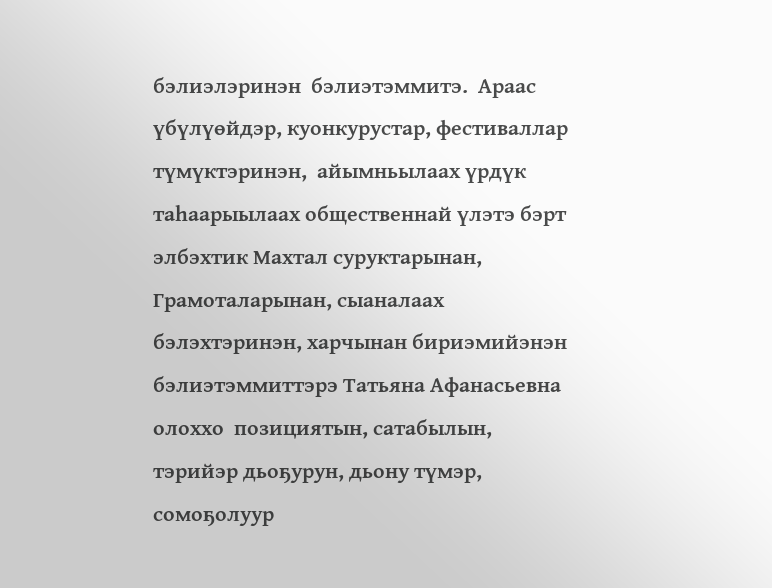бэлиэлэринэн  бэлиэтэммитэ.  Араас үбүлүөйдэр, куонкурустар, фестиваллар түмүктэринэн,  айымньылаах үрдүк таһаарыылаах общественнай үлэтэ бэрт элбэхтик Махтал суруктарынан, Грамоталарынан, сыаналаах бэлэхтэринэн, харчынан бириэмийэнэн бэлиэтэммиттэрэ Татьяна Афанасьевна олоххо  позициятын, сатабылын, тэрийэр дьоҕурун, дьону түмэр, сомоҕолуур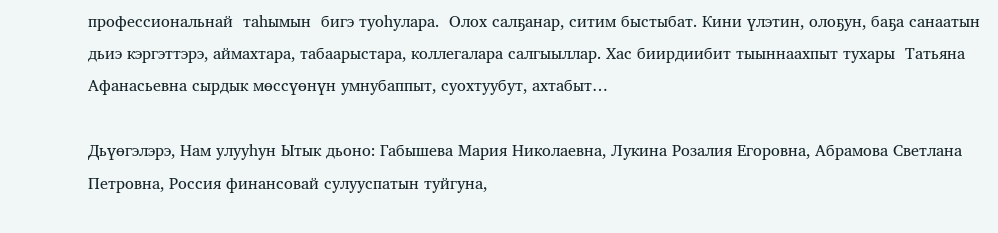профессиональнай  таһымын  бигэ туоһулара.  Олох салҕанар, ситим быстыбат. Кини үлэтин, олоҕун, баҕа санаатын  дьиэ кэргэттэрэ, аймахтара, табаарыстара, коллегалара салгыыллар. Хас биирдиибит тыыннаахпыт тухары  Татьяна Афанасьевна сырдык мөссүөнүн умнубаппыт, суохтуубут, ахтабыт…

Дьүөгэлэрэ, Нам улууһун Ытык дьоно: Габышева Мария Николаевна, Лукина Розалия Егоровна, Абрамова Светлана Петровна, Россия финансовай сулууспатын туйгуна,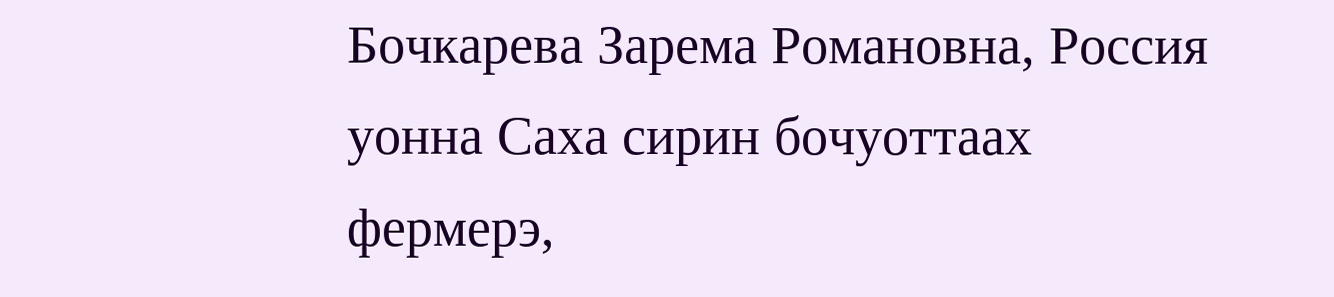Бочкарева Зарема Романовна, Россия уонна Саха сирин бочуоттаах фермерэ,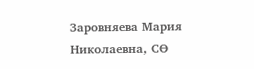Заровняева Мария Николаевна, СӨ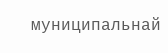муниципальнай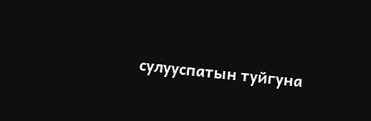сулууспатын туйгуна